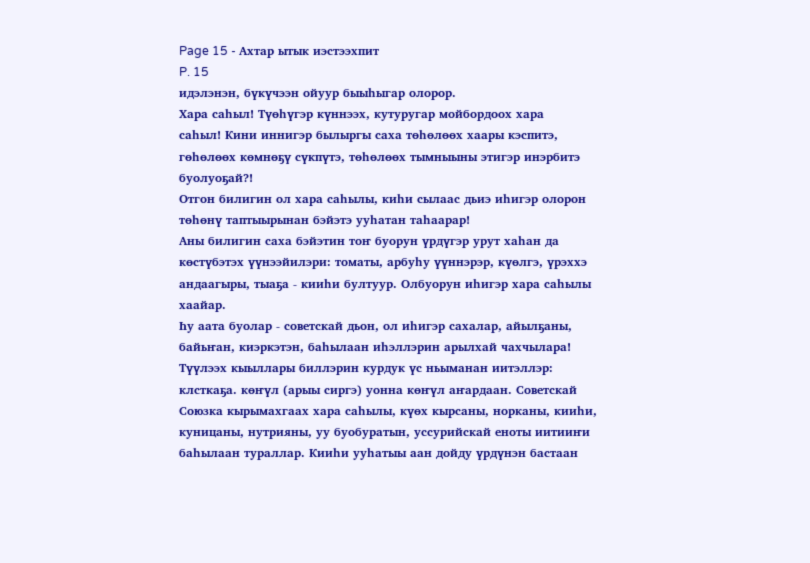Page 15 - Ахтар ытык иэстээхпит
P. 15
идэлэнэн, бүкүчээн ойуур быыһыгар олорор.
Хара саһыл! Түөһүгэр күннээх, кутуругар мойбордоох хара
саһыл! Кини иннигэр былыргы саха төһөлөөх хаары кэспитэ,
гөһөлөөх көмнөҕү сүкпүтэ, төһөлөөх тымныыны этигэр инэрбитэ
буолуоҕай?!
Отгон билигин ол хара саһылы, киһи сылаас дьиэ иһигэр олорон
төһөнү таптыырынан бэйэтэ ууһатан таһаарар!
Аны билигин саха бэйэтин тоҥ буорун үрдүгэр урут хаһан да
көстүбэтэх үүнээйилэри: томаты, арбуһу үүннэрэр, күөлгэ, үрэххэ
андаагыры, тыаҕа - кииһи бултуур. Олбуорун иһигэр хара саһылы
хаайар.
Һу аата буолар - советскай дьон, ол иһигэр сахалар, айылҕаны,
байьҥан, киэркэтэн, баһылаан иһэллэрин арылхай чахчылара!
Түүлээх кыыллары биллэрин курдук үс ньыманан иитэллэр:
клсткаҕа. көҥүл (арыы сиргэ) уонна көҥүл аҥардаан. Советскай
Союзка кырымахгаах хара саһылы, күөх кырсаны, норканы, кииһи,
куницаны, нутрияны, уу буобуратын, уссурийскай еноты иитииҥи
баһылаан тураллар. Кииһи ууһатыы аан дойду үрдүнэн бастаан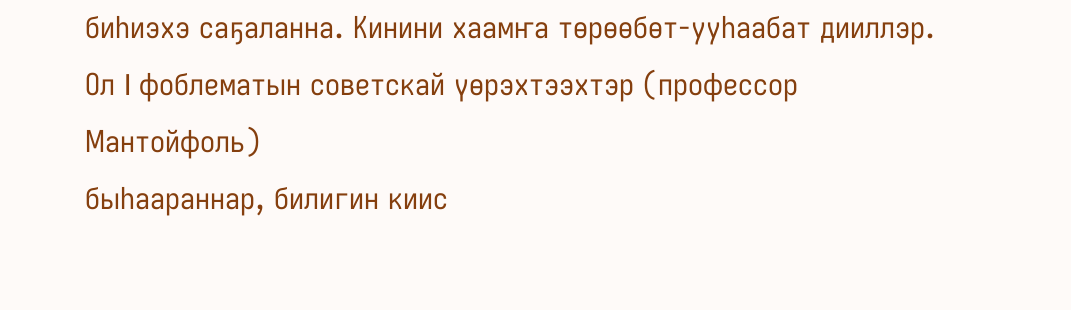биһиэхэ саҕаланна. Кинини хаамҥа төрөөбөт-ууһаабат дииллэр.
Ол I фоблематын советскай үөрэхтээхтэр (профессор Мантойфоль)
быһаараннар, билигин киис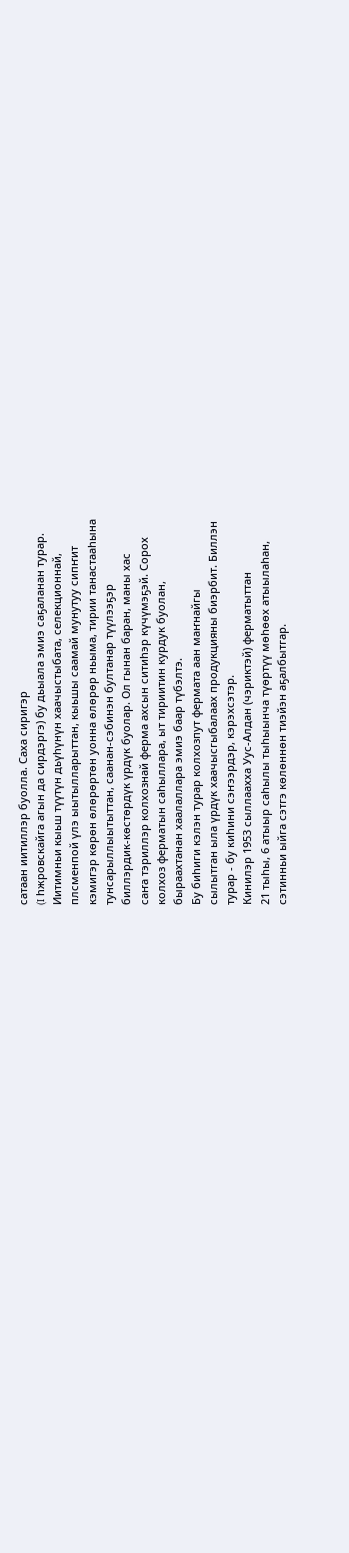сатаан иитиллэр буолла. Саха сиригэр
(I һжровскайга агын да сирдэргэ) бу дьыала эмиэ саҕаланан турар.
Иитимньи кыьш түүтүн дьүһүнүн хаачыстыбата, селекционнай,
плсменпой үлэ ыытылларыттан, кыьшы саамай мунутуу сипҥит
кэмигэр көрөн өлөрөртөн уонна өлөрөр ньыма, тирии танастааһына
тунсарыллыытыттан, саанан-сэбинэн бултанар түүлээҕэр
биллэрдик-көстөрдүк үрдүк буолар. Ол гынан баран, маны хас
саҥа тэриллэр колхознай ферма ахсын ситиһэр күчүмэҕэй. Сорох
колхоз ферматын саһыллара, ыт тириитин курдук буолан,
быраахтанан хаалаллара эмиэ баар түбэлтэ.
Бу биһиги кэлэн турар колхозпут фермата аан маҥнайгы
сылытган ыла үрдүк хаачысгыбалаах продукцияны биэрбит. Биллэн
турар - бу киһини сэҥээрдэр, кэрэхсэтэр.
Кинилэр 1953 сыллаахха Уус-Алдан (чэриктэй) ферматыттан
21 тыһы, 6 атыыр саһылы тыһыынча түөртүү мөһөөх атыылаһан,
сэтинньи ыйга сэтгэ көлөннөн тиэйэн аҕалбытгар.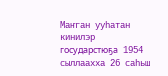Маҥган ууһатан кинилэр государстюҕа 1954 сыллаахха 26 саһьш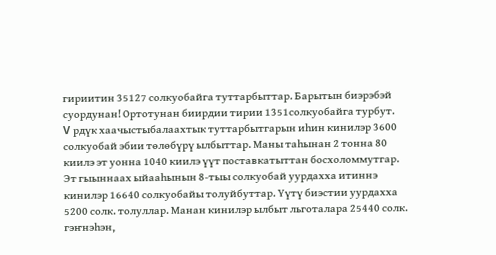гириитин 35127 солкуобайга туттарбыттар. Барытын биэрэбэй
суордунан! Ортотунан биирдии тирии 1351солкуобайга турбут.
V рдүк хаачыстыбалаахтык туттарбытгарын иһин кинилэр 3600
солкуобай эбии төлөбүрү ылбыттар. Маны таһынан 2 тонна 80
киилэ эт уонна 1040 киилэ үүт поставкатыттан босхоломмутгар.
Эт гыыннаах ыйааһынын 8-тыы солкуобай уурдахха итиннэ
кинилэр 16640 солкуобайы толуйбуттар. Үүтү биэстии уурдахха
5200 солк. толуллар. Манан кинилэр ылбыт льготалара 25440 солк.
гэҥнэһэн,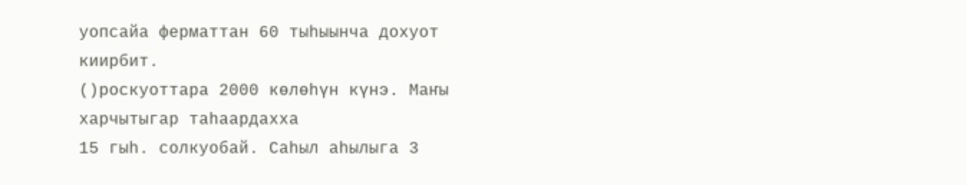уопсайа ферматтан 60 тыһыынча дохуот киирбит.
()роскуоттара 2000 көлөһүн күнэ. Маҥы харчытыгар таһаардахха
15 гыһ. солкуобай. Саһыл аһылыга 3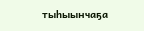тыһыынчаҕа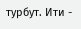турбут. Ити -